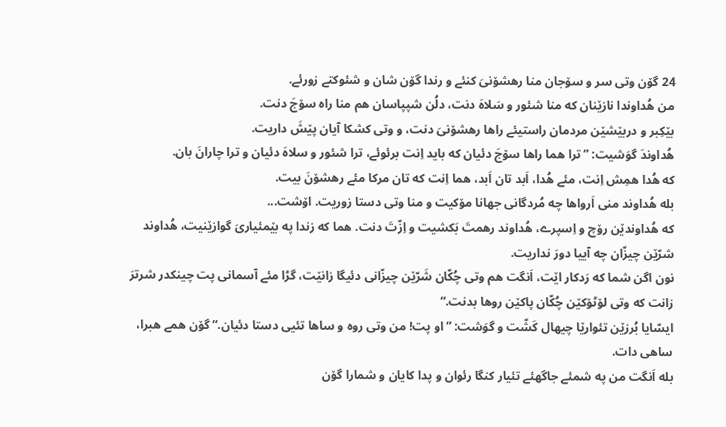24 گۆن وتی سر و سۆجان منا رهشۆنیَ کنئے و رندا گۆن شان و شئوکتے زورئے.
من هُداوندا نازێنان که منا شئور و سَلاهَ دنت، دلُن شپپاسان هم منا راه سۆجَ دنت.
بێکِبر و دربێشێن مردمان راستیئے راها رهشۆنیَ دنت، و وتی کشکا آیان پێشَ داریت.
هُداوندَ گوَشیت: ”ترا هما راها سۆجَ دئیان که باید اِنت برئوئے، ترا شئور و سلاهَ دئیان و ترا چارانَ بان.
که هُدا همِش اِنت، مئے هُدا، اَبد تان اَبد، هما اِنت که تان مرکا مئے رهشۆنَ بیت.
بله هُداوند منی اَرواها چه مُردگانی جهانا مۆکیت و منا وتی دستا زوریت. اۆشت...
که هُداوندێن رۆچ و اِسپرے، هُداوند رهمتَ بَکشیت و اِزّتَ دنت. هما که زندا په بێمئیاریَ گوازێنیت، هُداوند شرّێن چیزّان چه آییا دورَ نداریت.
نون اگن شما که رَدکار اێت، اَنگت هم وتی چُکّان شَرّێن چیزّانی دئیگا زانێت، گڑا مئے آسمانی پت چینکدر شرترَ زانت که وتی لۆٹۆکێن چُکّان پاکێن روها بدنت.“
ایسّایا بُرزێن تئوارێا چیهال کَشّت و گوَشت: ”او پت! من وتی روه و ساها تئیی دستا دئیان.“ گۆن همے هبرا، ساهی دات.
بله اَنگت من په شمئے جاگهئے تئیار کنگا رئوان و پدا کایان و شمارا گۆن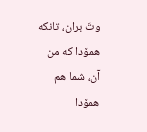وتَ بران، تانکه همۆدا که من آن، شما هم همۆدا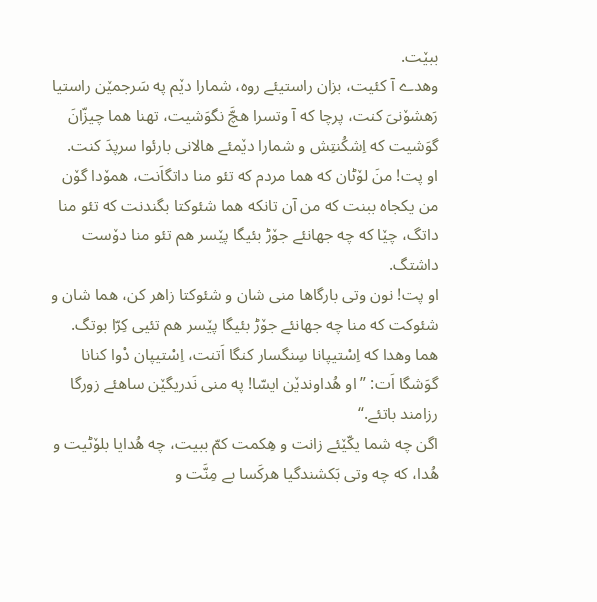ببێت.
وهدے آ کئیت، بزان راستیئے روه، شمارا دێم په سَرجمێن راستیا رَهشۆنیَ کنت، پرچا که آ وتسرا هچَّ نگوَشیت، تهنا هما چیزّانَ گوَشیت که اِشکُنتِش و شمارا دێمئے هالانی بارئوا سرپدَ کنت.
او پت! منَ لۆٹان که هما مردم که تئو منا داتگاَنت، همۆدا گۆن من یکجاه ببنت که من آن تانکه هما شئوکتا بگندنت که تئو منا داتگ، چێا که چه جهانئے جۆڑ بئیگا پێسر هم تئو منا دۆست داشتگ.
او پت! نون وتی بارگاها منی شان و شئوکتا زاهر کن، هما شان و شئوکت که منا چه جهانئے جۆڑ بئیگا پێسر هم تئیی کِرّا بوتگ.
هما وهدا که اِسْتیپانا سِنگسار کنگا اَتنت، اِسْتیپان دْوا کنانا گوَشگا اَت: ”او هُداوندێن ایسّا! په منی نَدریگێن ساهئے زورگا رزامند باتئے.“
اگن چه شما یکّێئے زانت و هِکمت کمّ ببیت، چه هُدایا بلۆٹیت و هُدا، که چه وتی بَکشندگیا هرکَسا بے مِنَّت و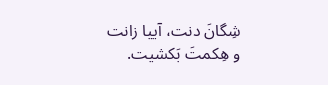شِگانَ دنت، آییا زانت و هِکمتَ بَکشیت.